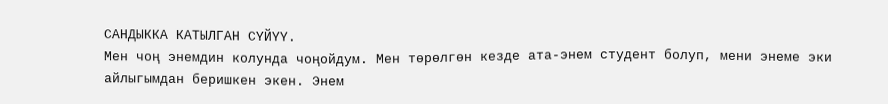САНДЫККА КАТЫЛГАН СҮЙҮҮ.
Мен чоң энемдин колунда чоңойдум. Мен төрөлгөн кезде ата-энем студент болуп, мени энеме эки айлыгымдан беришкен экен. Энем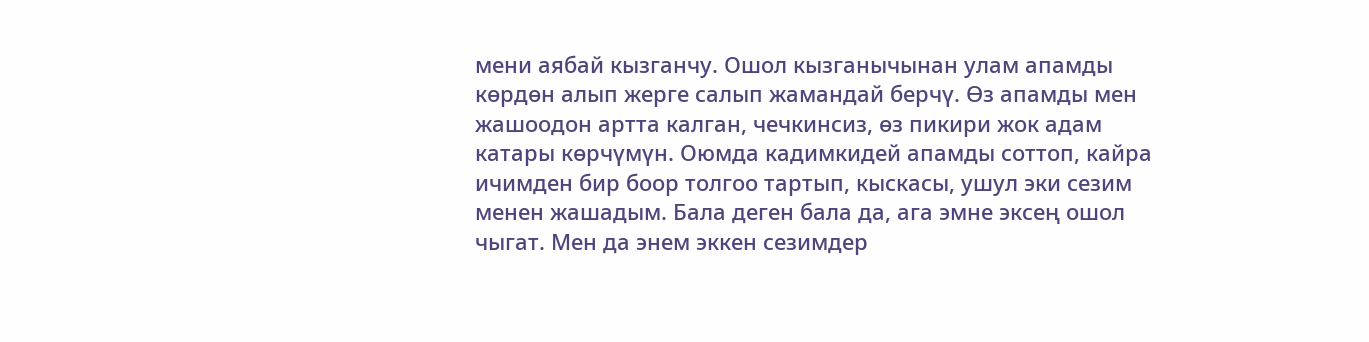мени аябай кызганчу. Ошол кызганычынан улам апамды көрдөн алып жерге салып жамандай берчү. Өз апамды мен жашоодон артта калган, чечкинсиз, өз пикири жок адам катары көрчүмүн. Оюмда кадимкидей апамды соттоп, кайра ичимден бир боор толгоо тартып, кыскасы, ушул эки сезим менен жашадым. Бала деген бала да, ага эмне эксең ошол чыгат. Мен да энем эккен сезимдер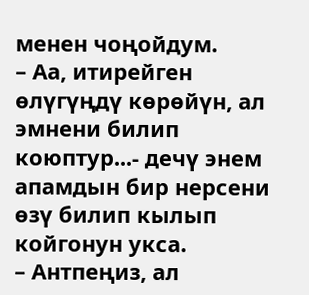менен чоңойдум.
– Аа, итирейген өлүгүңдү көрөйүн, ал эмнени билип коюптур...- дечү энем апамдын бир нерсени өзү билип кылып койгонун укса.
– Антпеңиз, ал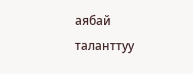аябай таланттуу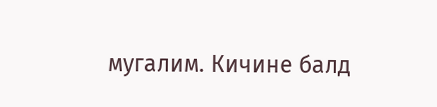мугалим. Кичине балд